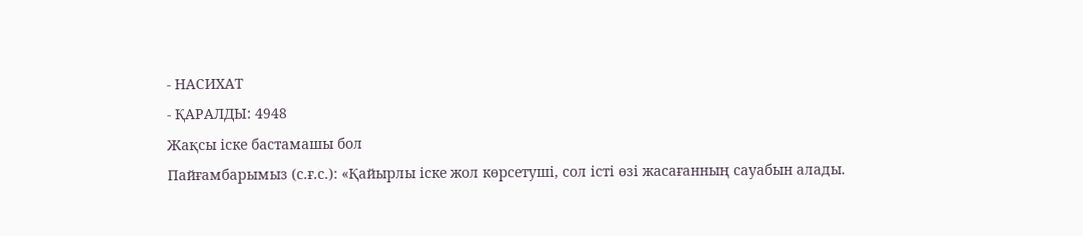- НАСИХАТ
- ҚАРАЛДЫ: 4948
Жақсы іске бастамашы бол
Пайғамбарымыз (с.ғ.с.): «Қайырлы іске жол көрсетуші, сол істі өзі жасағанның сауабын алады.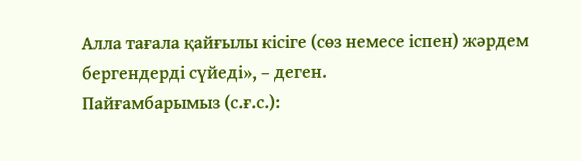Алла тағала қайғылы кісіге (сөз немесе іспен) жәрдем бергендерді сүйеді», – деген.
Пайғамбарымыз (с.ғ.с.):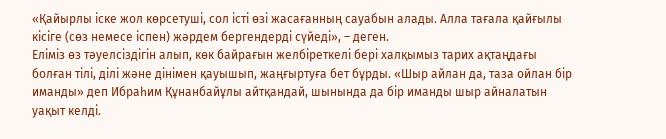«Қайырлы іске жол көрсетуші, сол істі өзі жасағанның сауабын алады. Алла тағала қайғылы кісіге (сөз немесе іспен) жәрдем бергендерді сүйеді», – деген.
Еліміз өз тәуелсіздігін алып, көк байрағын желбіреткелі бері халқымыз тарих ақтаңдағы болған тілі, ділі және дінімен қауышып, жаңғыртуға бет бұрды. «Шыр айлан да, таза ойлан бір иманды» деп Ибраһим Құнанбайұлы айтқандай, шынында да бір иманды шыр айналатын уақыт келді.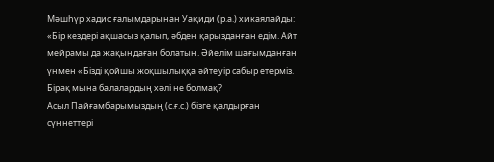Мәшһүр хадис ғалымдарынан Уақиди (р.а.) хикаялайды: «Бір кездері ақшасыз қалып, әбден қарызданған едім. Айт мейрамы да жақындаған болатын. Әйелім шағымданған үнмен «Бізді қойшы жоқшылыққа әйтеуір сабыр етерміз. Бірақ мына балалардың хәлі не болмақ?
Асыл Пайғамбарымыздың (с.ғ.с.) бізге қалдырған сүннеттері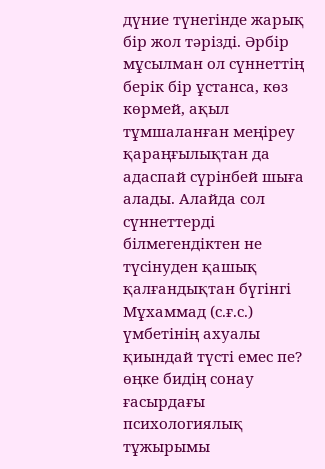дүние түнегінде жарық бір жол тәрізді. Әрбір мұсылман ол сүннеттің берік бір ұстанса, көз көрмей, ақыл тұмшаланған меңіреу қараңғылықтан да адаспай сүрінбей шыға алады. Алайда сол сүннеттерді білмегендіктен не түсінуден қашық қалғандықтан бүгінгі Мұхаммад (с.ғ.с.) үмбетінің ахуалы қиындай түсті емес пе?
өңке бидің сонау ғасырдағы психологиялық тұжырымы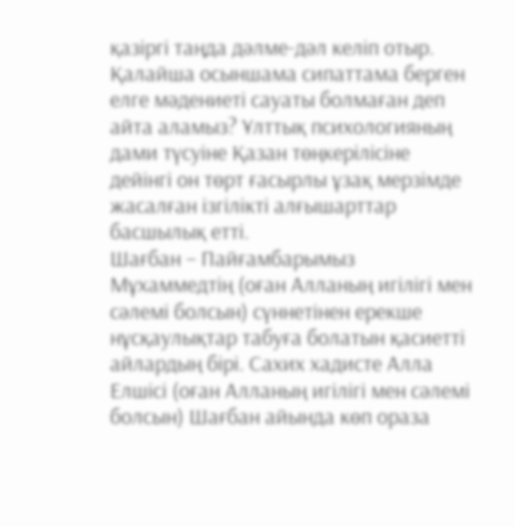қазіргі таңда дәлме-дәл келіп отыр. Қалайша осыншама сипаттама берген елге мәдениеті сауаты болмаған деп айта аламыз? Ұлттық психологияның дами түсуіне Қазан төңкерілісіне дейінгі он төрт ғасырлы ұзақ мерзімде жасалған ізгілікті алғышарттар басшылық етті.
Шағбан – Пайғамбарымыз Мұхаммедтің (оған Алланың игілігі мен сәлемі болсын) сүннетінен ерекше нұсқаулықтар табуға болатын қасиетті айлардың бірі. Сахих хадисте Алла Елшісі (оған Алланың игілігі мен сәлемі болсын) Шағбан айында көп ораза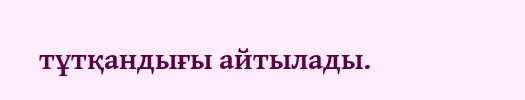тұтқандығы айтылады.